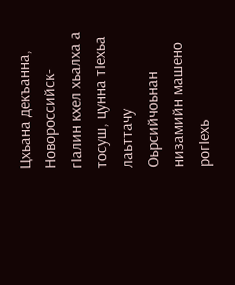Цхьана декъанна, Новороссийск-гIалин кхел хьалха а тосуш, цунна тIехьа лаьттачу Оьрсийчоьнан низамийн машено рогIехь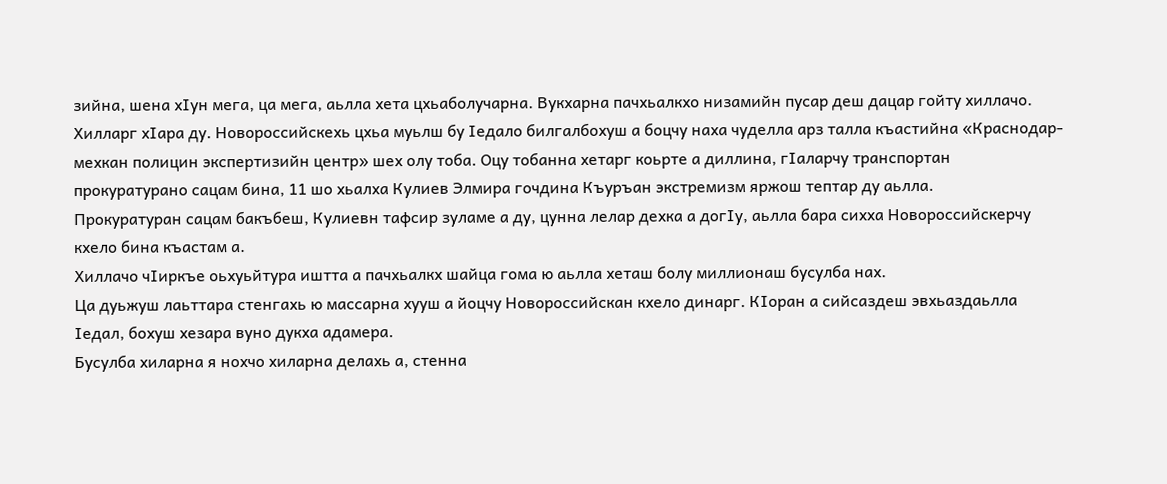зийна, шена хIун мега, ца мега, аьлла хета цхьаболучарна. Вукхарна пачхьалкхо низамийн пусар деш дацар гойту хиллачо.
Хилларг хIара ду. Новороссийскехь цхьа муьлш бу Iедало билгалбохуш а боцчу наха чуделла арз талла къастийна «Краснодар-мехкан полицин экспертизийн центр» шех олу тоба. Оцу тобанна хетарг коьрте а диллина, гIаларчу транспортан прокуратурано сацам бина, 11 шо хьалха Кулиев Элмира гочдина Къуръан экстремизм яржош тептар ду аьлла.
Прокуратуран сацам бакъбеш, Кулиевн тафсир зуламе а ду, цунна лелар дехка а догIу, аьлла бара сихха Новороссийскерчу кхело бина къастам а.
Хиллачо чIиркъе оьхуьйтура иштта а пачхьалкх шайца гома ю аьлла хеташ болу миллионаш бусулба нах.
Ца дуьжуш лаьттара стенгахь ю массарна хууш а йоцчу Новороссийскан кхело динарг. КIоран а сийсаздеш эвхьаздаьлла Iедал, бохуш хезара вуно дукха адамера.
Бусулба хиларна я нохчо хиларна делахь а, стенна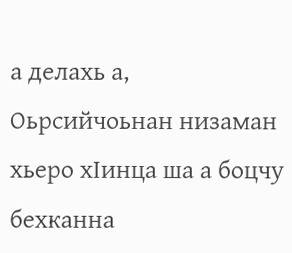а делахь а, Оьрсийчоьнан низаман хьеро хIинца ша а боцчу бехканна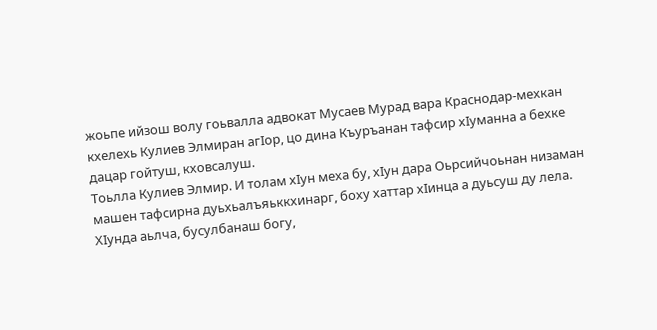жоьпе ийзош волу гоьвалла адвокат Мусаев Мурад вара Краснодар-мехкан кхелехь Кулиев Элмиран агIор, цо дина Къуръанан тафсир хIуманна а бехке дацар гойтуш, кховсалуш.
Тоьлла Кулиев Элмир. И толам хIун меха бу, хIун дара Оьрсийчоьнан низаман машен тафсирна дуьхьалъяьккхинарг, боху хаттар хIинца а дуьсуш ду лела. ХIунда аьлча, бусулбанаш богу,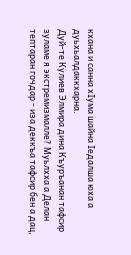кхана и санна хIума шайна Iедалша юха а дуьхьалдаккхарна.
Дуй-те Кулиев Элмира дина Къуръанан тафсир зуламе я экстремизмалле? Муьлхха а Делан тептаран гочдар - иза деккъа тафсир бен а дац,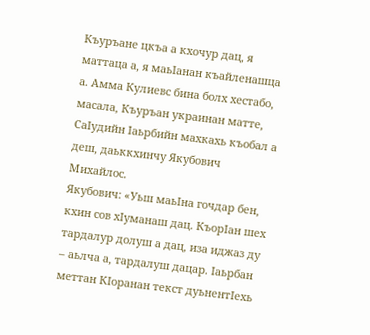Къуръане цкъа а кхочур дац, я маттаца а, я маьIанан къайленашца а. Амма Кулиевс бина болх хестабо, масала, Къуръан украинан матте, СаIудийн Iаьрбийн махкахь къобал а деш, даьккхинчу Якубович Михайлос.
Якубович: «Уьш маьIна гочдар бен, кхин сов хIуманаш дац. КъорIан шех тардалур долуш а дац, иза иджаз ду – аьлча а, тардалуш дацар. Iаьрбан меттан КIоранан текст дуьнентIехь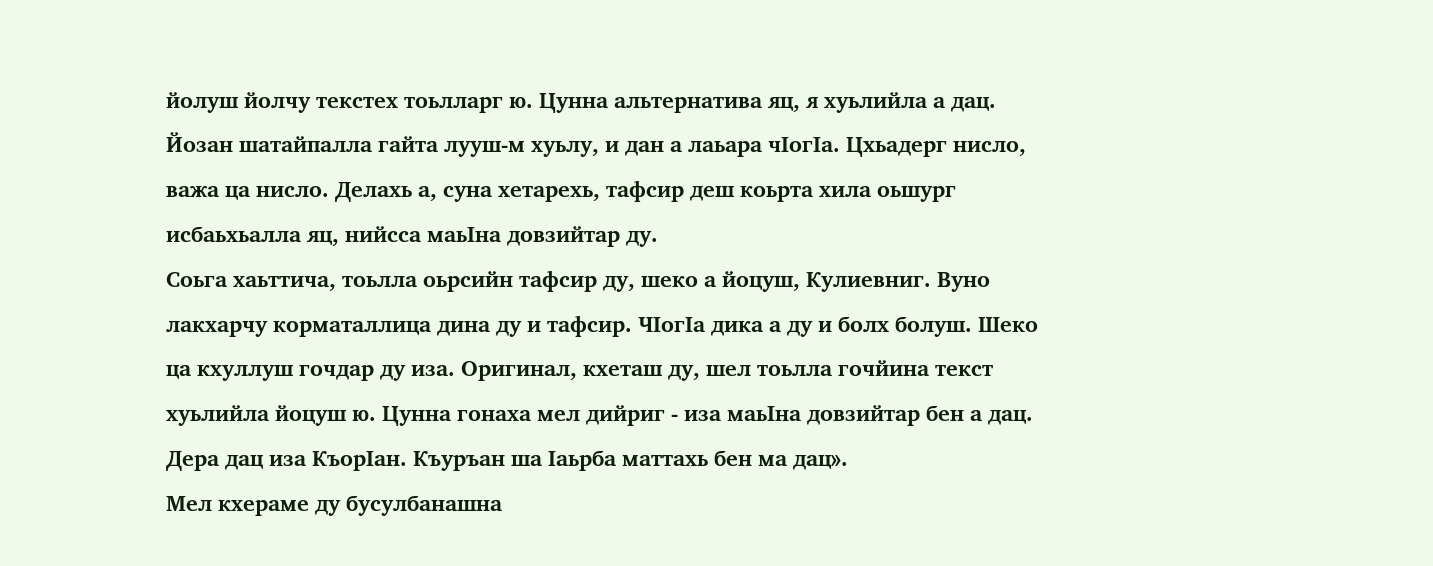йолуш йолчу текстех тоьлларг ю. Цунна альтернатива яц, я хуьлийла а дац. Йозан шатайпалла гайта лууш-м хуьлу, и дан а лаьара чIогIа. Цхьадерг нисло, важа ца нисло. Делахь а, суна хетарехь, тафсир деш коьрта хила оьшург исбаьхьалла яц, нийсса маьIна довзийтар ду.
Соьга хаьттича, тоьлла оьрсийн тафсир ду, шеко а йоцуш, Кулиевниг. Вуно лакхарчу корматаллица дина ду и тафсир. ЧIогIа дика а ду и болх болуш. Шеко ца кхуллуш гочдар ду иза. Оригинал, кхеташ ду, шел тоьлла гочйина текст хуьлийла йоцуш ю. Цунна гонаха мел дийриг - иза маьIна довзийтар бен а дац. Дера дац иза КъорIан. Къуръан ша Iаьрба маттахь бен ма дац».
Мел кхераме ду бусулбанашна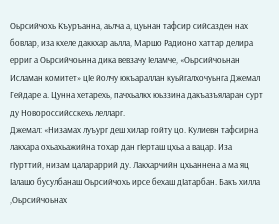Оьрсийчохь Къуръанна, аьлча а, цуьнан тафсир сийсазден нах бовлар, иза кхеле даккхар аьлла, Маршо Радионо хаттар делира ерриг а Оьрсийчоьнна дика вевзачу Iеламче, «Оьрсийчоьнан Исламан комитет» цIе йолчу юкъараллан куьйгалхочуьнга Джемал Гейдаре а. Цунна хетарехь, пачхьалкх юьззина дакъазъяларан сурт ду Новороссийсскехь лелларг.
Джемал: «Низамах луъург деш хилар гойту цо. Кулиевн тафсирна лакхара охьахьажийна тохар дан гIерташ цхьа а вацар. Иза гIурттий, низам цалараррий ду. Лакхарчийн цхьаннена а ма яц Iалашо бусулбанаш Оьрсийчохь ирсе бехаш дIатарбан. Бакъ хилла ,Оьрсийчоьнах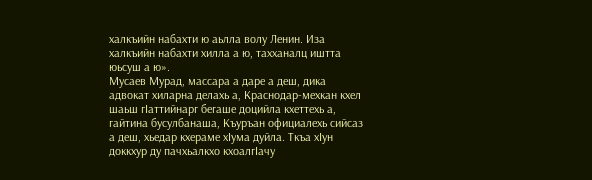халкъийн набахти ю аьлла волу Ленин. Иза халкъийн набахти хилла а ю, тахханалц иштта юьсуш а ю».
Мусаев Мурад, массара а даре а деш, дика адвокат хиларна делахь а, Краснодар-мехкан кхел шаьш гIаттийнарг бегаше доцийла кхеттехь а, гайтина бусулбанаша, Къуръан официалехь сийсаз а деш, хьедар кхераме хIума дуйла. Ткъа хIун доккхур ду пачхьалкхо кхоалгIачу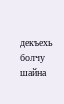декъехь болчу шайна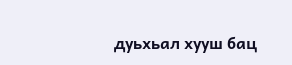дуьхьал хууш бац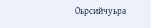Оьрсийчуьра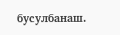бусулбанаш.